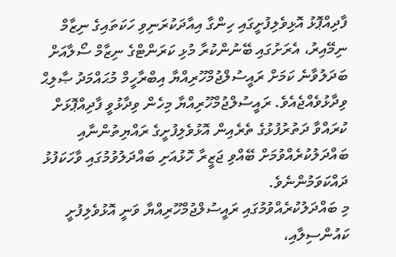ފާދިއްޕޮޅު އޮޅިވެލިފުށީގައި ހިންގާ އިއާދަކުރަނިވި ހަކަތައިގެ ނިޒާމް ނިމޭއިރު، އެރަށުގައި ބޭނުންކުރާ މުޅި ކަރަންޓްގެ ނިޒާމް ސޯލާއަށް ބަދަލުވާނެ ކަމަށް ރައީސުލްޖުމްހޫރިއްޔާ އިބްރާހީމް މުޙައްމަދު ޞާލިޙް ވިދާޅުވެއްޖެއެވެ. ރައީސުލްޖުމްހޫރިއްޔާ މިހެން ވިދާޅުވީ ފާދިއްޕޮޅަށް ކުރައްވާ ދަތުރުފުޅުގެ ތެރެއިން އޮޅުވެލިފުށީގެ ރައްޔިތުންނާއި ބައްދަލުކުރެއްވުމަށް ބޭއްވި ޖަޒީރާ ހޮޅުއަށި ބައްދަލުވުމުގައި ވާހަކަފުޅު ދައްކަވަމުންނެވެ.
މި ބައްދަލުކުރެއްވުމުގައި ރައީސުލްޖުމްހޫރިއްޔާ ވަނީ އޮޅުވެލިފުށީ ކައުންސިލާއި،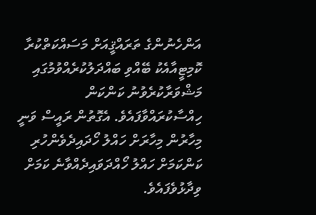އަންހެނުންގެ ތަރައްޤީއަށް މަސައްކަތްކުރާ ކޮމިޓީއާއެކު ބޭއްވި ބައްދަލުކުރެއްވުމުގައި މަޝްވަރާކުރެވުނު ކަންކަން ހިއްސާކުރައްވާފައެވެ. އެގޮތުން ރައީސް ވަނީ މިހާރުން މިހާރަށް ހައްލު ހޯދައިދެވެންހުރި ކަންކަމަށް ހައްލު ހޯއްދަވައިދެއްވާނެ ކަމަށް ވިދާޅުވެފައެވެ.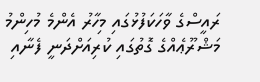ރައީސްގެ ވާހަކަފުޅުގައި މިހާރު އެންމެ މުހިންމު މަޝްރޫޢެއްގެ ގޮތުގައި ކުރިއަށްދަނީ ފެނާއި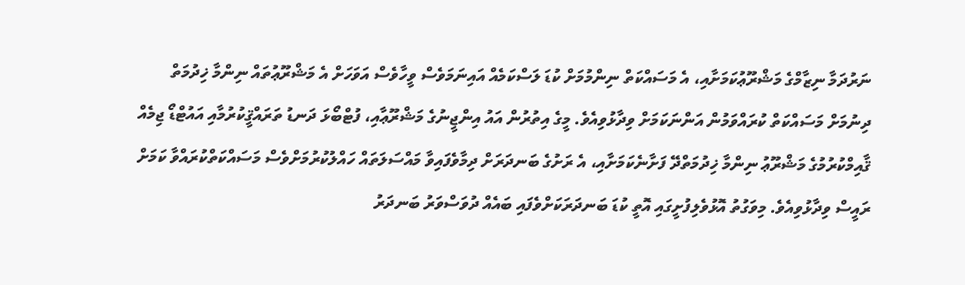ނަރުދަމާ ނިޒާމްގެ މަޝްރޫޢުކަމަށާއި، އެ މަސައްކަތް ނިންމުމަށް ކުޑަ ލަސްކަމެއް އައިނަމަވެސް ވީހާވެސް އަވަހަށް އެ މަޝްރޫޢުތައް ނިންމާ ޚިދުމަތް ދިނުމަށް މަސައްކަތް ކުރައްވަމުން އަންނަކަމަށް ވިދާޅުވިއެވެ. މީގެ އިތުރުން އައު އިންޖީނުގެ މަޝްރޫޢާއި، ފުޓްބޯޅަ ދަނޑު ތަރައްޤީކުރުމާއި އައުޓްޑޯ ޖިމެއް ޤާއިމްކުރުމުގެ މަޝްރޫޢު ނިންމާ ޚިދުމަތްދޭ ފަށާނެކަމަށާއި، އެ ރަށުގެ ބަނދަރަށް ދިމާވެފައިވާ މައްސަލަތައް ހައްލުކުރުމަށްވެސް މަސައްކަތްކުރައްވާ ކަމަށް ރައީސް ވިދާޅުވިއެވެ. މިވަގުތު އޮޅުވެލިފުށީގައި އޮތީ ކުޑަ ބަނދަރަކަށްވެފައި ބައެއް ދުވަސްވަރު ބަނދަރު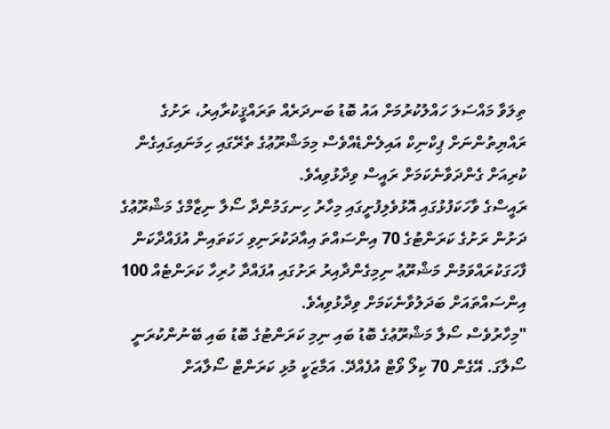ތިލަވާ މައްސަލަ ހައްލުކުރުމަށް އައު ބޮޑު ބަނދަރެއް ތަރައްޤީކުރާއިރު، ރަށުގެ ރައްޔިތުންނަށް ޕިކްނިކް އައިލެންޑެއްވެސް މިމަޝްރޫޢުގެ ތެރޭގައި ހިމަނައިގައިގެން ކުރިއަށް ގެންދަވާނެކަމަށް ރައީސް ވިދާޅުވިއެވެ.
ރައީސްގެ ވާހަކަފުޅުގައި އޮޅުވެލިފުށީގައި މިހާރު ހިނގަމުންދާ ސޯލާ ނިޒާމްގެ މަޝްރޫޢުގެ ދަށުން ރަށުގެ ކަރަންޓުގެ 70 އިންސައްތަ އިއާދަކުރަނިވި ހަކަތައިން އުފައްދާކަން ފާހަގަކުރައްވަމުން މަޝްރޫޢު ނިމިގެންދާއިރު ރަށުގައި އުފައްދާ ހުރިހާ ކަރަންޓެއް 100 އިންސައްތައަށް ބަދަލުވާނެކަމަށް ވިދާޅުވިއެވެ.
"މިހާރުވެސް ސޯލާ މަޝްރޫޢުގެ ބޮޑު ބައި ނިމި ކަރަންޓުގެ ބޮޑު ބައި ބޭނުންކުރަނީ ސޯލާގަ. އޭގެން 70 ކިލޯ ވޯޓް އުފެއްދޭ. އަމާޒަކީ މުޅި ކަރަންޓް ސޯލާއަށް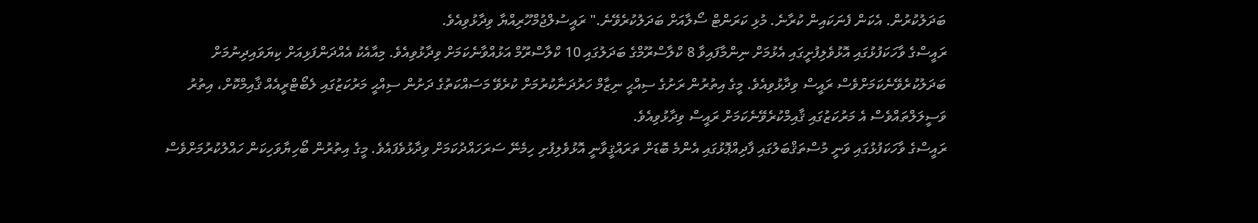ބަދަލުކުރުން. އެކަން ފެނަކައިން ކުރާނެ. މުޅި ކަރަންޓް ސޯލާއަށް ބަދަލުކުރެވޭނެ." ރައީސުލްޖުމްހޫރިއްޔާ ވިދާޅުވިއެވެ.
ރައީސްގެ ވާހަކަފުޅުގައި އޮޅުވެލިފުށީގައި އެޅުމަށް ނިންމާފައިވާ 8 ކްލާސްރޫމްގެ ބަދަލުގައި 10 ކްލާސްރޫމް އަޅުއްވާނެކަމަށް ވިދާޅުވިއެވެ. މިއާއެކު އެއްދަންފަޅިއަށް ކިޔަވައިދިނުމަށް ބަދަލުކުރެވޭނެކަމަށްވެސް ރައީސް ވިދާޅުވިއެވެ. މީގެ އިތުރުން ރަށުގެ ސިއްޙީ ނިޒާމް ހަރުދަނާކުރުމަށް ކުރެވޭ މަސައްކަތުގެ ދަށުން ސިއްޙީ މަރުކަޒުގައި ލެބޯޓްރީއެއް ޤާއިމްކޮށް، އިތުރު ވަސީލަލްތައްވެސް އެ މަރުކަޒުގައި ޤާއިމްކުރެވޭނެކަމަށް ރައީސް ވިދާޅުވިއެވެ.
ރައީސްގެ ވާހަކަފުޅުގައި ވަނީ މުސްތަޤްބަލުގައި ފާދިއްޕޮޅުގައި އެންމެ ބޮޑަށް ތަރައްޤީވާނީ އޮޅުވެލިފުށި ހިމެނޭ ސަރަހައްދުކަމަށް ވިދާޅުވެފައެވެ. މީގެ އިތުރުން ބޯހިޔާވަހިކަން ހައްލުކުރުމަށްވެސް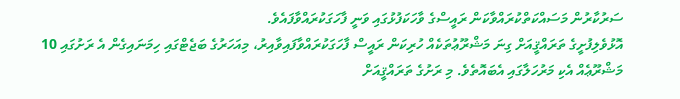ސަރުކާރުން މަސައްކަތްކުރައްވާކަން ރައީސްގެ ވާހަކަފުޅުގައި ވަނީ ފާހަގަކުރައްވާފައެވެ.
އޮޅުވެލިފުށީގެ ތަރައްޤީއަށް ގިނަ މަޝްރޫޢުތަކެއް ހުރިކަން ރައީސް ފާހަގަކުރައްވާފައިވާއިރު، މިއަހަރުގެ ބަޖެޓްގައި ހިމަނައިގެން އެ ރަށުގައި 10 މަޝްރޫޢެއް އެކި މަރުހަލާގައި އެބައޮތެވެ. މި ރަށުގެ ތަރައްޤީއަށް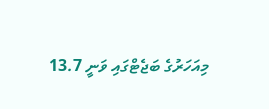މިއަހަރުގެ ބަޖެޓްގައި ވަނީ 13.7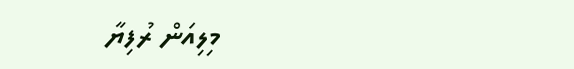މިލިއަން ރުފިޔާ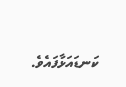ކަނޑައަޅާފައެވެ.